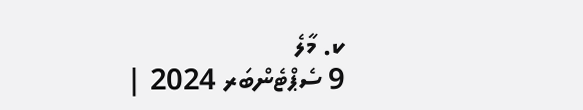ކ. މާލެ
9 ސެޕްޓެންބަރ 2024 |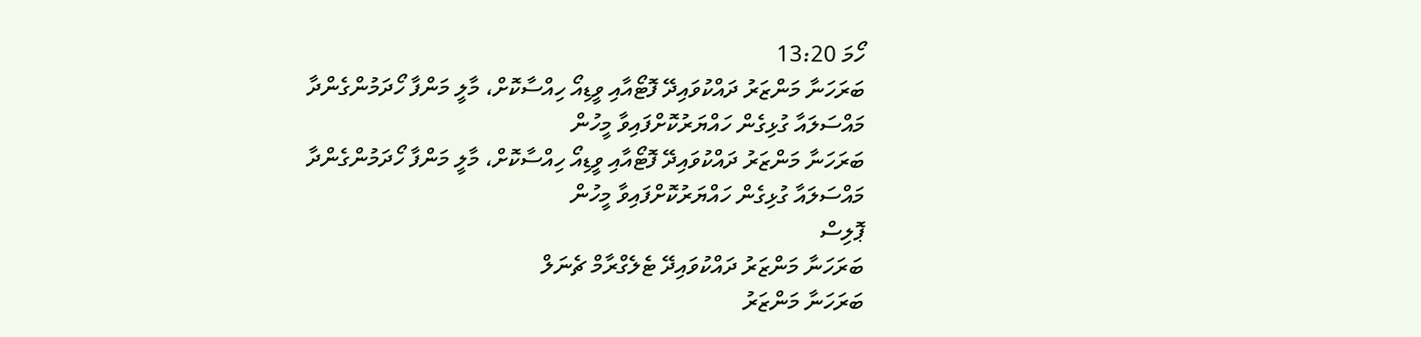ހޯމަ 13:20
ބަރަހަނާ މަންޒަރު ދައްކުވައިދޭ ފޮޓޯއާއި ވީޑިއޯ ހިއްސާކޮށް، މާލީ މަންފާ ހޯދަމުންގެންދާ މައްސަލައާ ގުޅިގެން ހައްޔަރުކޮށްފައިވާ މީހުން
ބަރަހަނާ މަންޒަރު ދައްކުވައިދޭ ފޮޓޯއާއި ވީޑިއޯ ހިއްސާކޮށް، މާލީ މަންފާ ހޯދަމުންގެންދާ މައްސަލައާ ގުޅިގެން ހައްޔަރުކޮށްފައިވާ މީހުން
ޕޮލިސް
ބަރަހަނާ މަންޒަރު ދައްކުވައިދޭ ޓެލެގްރާމް ޗެނަލް
ބަރަހަނާ މަންޒަރު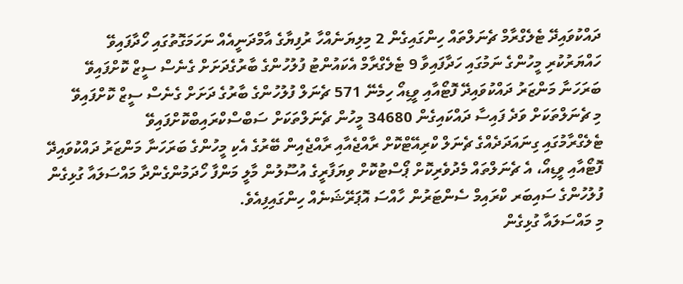ދައްކުވައިދޭ ޓެލެގްރާމް ޗެނަލްތައް ހިންގައިގެން 2 މިލިޔަނެއްހާ ރުފިޔާގެ އާމްދަނީއެއް ނަހަމަގޮތުގައި ހޯދާފައިވޭ
ހައްޔަރުކުރި މީހުންގެ ނަމުގައި ހަދާފައިވާ 9 ޓެލެގްރާމް އެކައުންޓު ފުލުހުންގެ ބާރުގެދަށަށް ގެނެސް ސީޒް ކޮށްފައިވޭ
ބަރަހަނާ މަންޒަރު ދައްކުވައިދޭ ފޮޓޯއާއި ވީޑިއޯ ހިމެނޭ 571 ޗެނަލް ފުލުހުންގެ ބާރުގެ ދަށަށް ގެނެސް ސީޒް ކޮށްފައިވޭ
މި ޗެނަލްތަކަށް ވަދެ ފައިސާ ދައްކައިގެން 34680 މީހުން ޗެނަލްތަކަށް ސަބްސްކްރައިބްކޮށްފައިވޭ
ޓެލެގްރާމުގައި ގިނައަދަދެއްގެ ޗެނަލް ކްރިއޭޓްކޮށް ރާއްޖެއާއި ރާއްޖެއިން ބޭރުގެ އެކި މީހުންގެ ބަރަހަނާ މަންޒަރު ދައްކުވައިދޭ ފޮޓޯއާއި ވީޑިއޯ، އެ ޗެނަލްތައް މެދުވެރިކޮށް ޕޯސްޓުކޮށް ވިޔަފާރީގެ އުސޫލުން މާލީ މަންފާ ހޯދަމުންގެންދާ މައްސަލައާ ގުޅިގެން ފުލުހުންގެ ސައިބަރ ކްރައިމް ސެންޓަރުން ހާއްސަ އޮޕަރޭޝަނެއް ހިންގައިފިއެވެ.
މި މައްސަލައާ ގުޅިގެން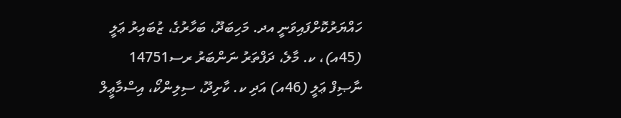ހައްޔަރުކޮށްފައިވަނީ އދ. މަހިބަދޫ، ބަހާރުގެ، ޒުބައިރު ޢަލީ (45އ)، ކ. މާލެ، ދަފްތަރު ނަންބަރު ރސ14751 ނާޞިފް ޢަލީ (46އ) އަދި ކ. ކާށިދޫ، ސިލިންކޯ، އިސްމާޢީލް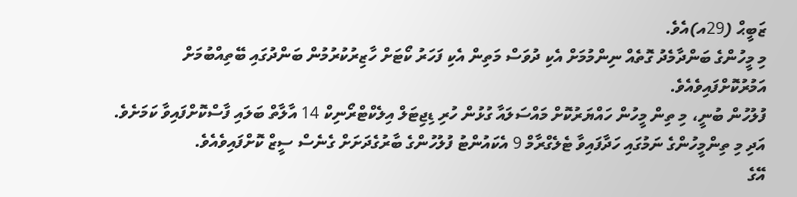ޒަބީޙް (29އ)އެވެ.
މި މީހުންގެ ބަންދާމެދު ގޮތެއް ނިންމުމަށް އެކި ދުވަސް މަތިން އެކި ފަހަރު ކޯޓަށް ހާޒިރުކުރުމުން ބަންދުގައި ބޭތިއްބުމަށް އަމުރުކޮށްފައިވެއެވެ.
ފުލުހުން ބުނީ، މި ތިން މީހުން ހައްޔަރުކޮށް މައްސަލައާ ގުޅުން ހުރި ޑިޖިޓަލް އިލެކްޓްރޯނިކް 14 އާލާތް ބަލައި ފާސްކޮށްފައިވާ ކަމަށެވެ. އަދި މި ތިންމީހުންގެ ނަމުގައި ހަދާފައިވާ ޓެލެގްރާމް 9 އެކައުންޓު ފުލުހުންގެ ބާރުގެދަށަށް ގެނެސް ސީޒް ކޮށްފައިވެއެވެ.
އޭގެ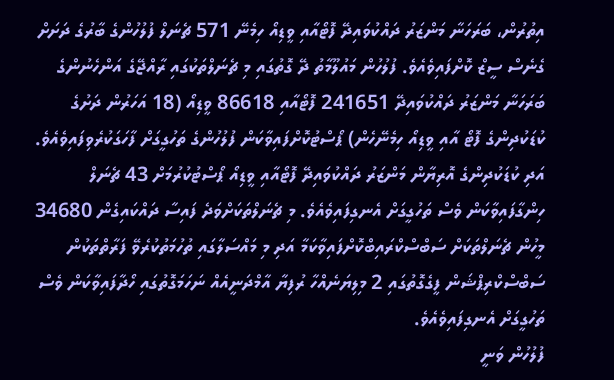އިތުރުން، ބަރަހަނާ މަންޒަރު ދައްކުވައިދޭ ފޮޓޯއާއި ވީޑިއޯ ހިމެނޭ 571 ޗެނަލް ފުލުހުންގެ ބާރުގެ ދަށަށް ގެނެސް ސީޒް ކޮށްފައިވެއެވެ. ފުލުހުން މައުލޫމާތު ދޭ ގޮތުގައި މި ޗެނަލްތަކުގައި ރާއްޖޭގެ އަންހެނުންގެ ބަރަހަނާ މަންޒަރު ދައްކުވައިދޭ 241651 ފޮޓޯއާއި 86618 ވީޑިއޯ (18 އަހަރުން ދަށުގެ ކުޑަކުދިންގެ ފޮޓޯ އާއި ވީޑިއޯ ހިމެނޭހެން) ޕޯސްޓުކޮށްފައިވާކަން ފުލުހުންގެ ތަހުގީގަށް ފާހަގަކުރެވިފައިވެއެވެ.
އަދި ކުޑަކުދިންގެ އޮރިޔާން މަންޒަރު ދައްކުވައިދޭ ފޮޓޯއާއި ވީޑިއޯ ޕޯސްޓުކުރުމަށް 43 ޗެނަލް ހިންގާފައިވާކަން ވެސް ތަހުގީގަށް އެނގިފައިވެއެވެ. މި ޗެނަލްތަކަށްވަދެ ފައިސާ ދައްކައިގެން 34680 މީހުން ޗެނަލްތަކަށް ސަބްސްކްރައިބްކޮށްފައިވާކަމާ އަދި މި މައްސަލާގައި ތުހުމަތުކުރެވޭ ފަރާތްތަކުން ސަބްސްކްރިޕްޝަން ފީގެގޮތުގައި 2 މިލިޔަނެއްހާ ރުފިޔާ އާމްދަނީއެއް ނަހަމަގޮތުގައި ހޯދާފައިވާކަން ވެސް ތަހުގީގަށް އެނގިފައިވެއެވެ.
ފުލުހުން ވަނީ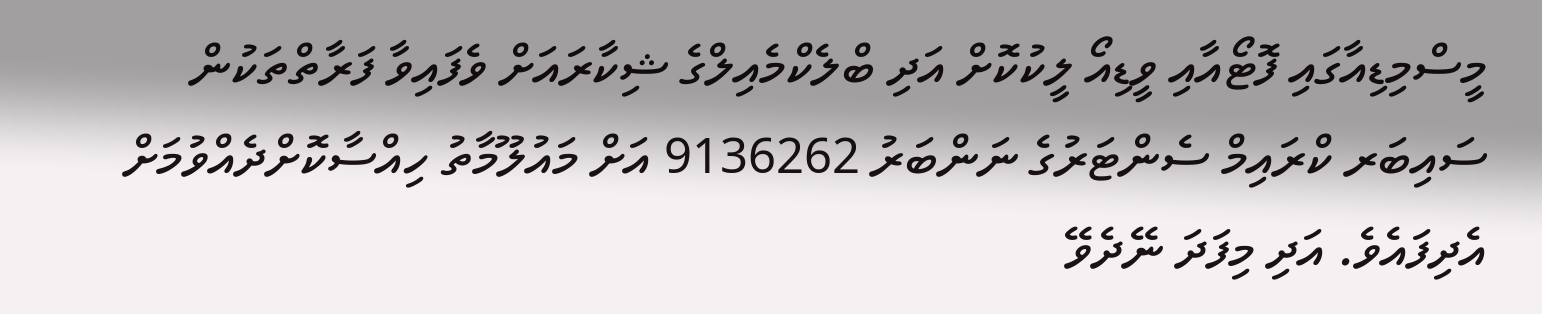މީސްމިޑިއާގައި ފޮޓޯއާއި ވީޑިއޯ ލީކުކޮށް އަދި ބްލެކްމެއިލްގެ ޝިކާރައަށް ވެފައިވާ ފަރާތްތަކުން ސައިބަރ ކްރައިމް ސެންޓަރުގެ ނަންބަރު 9136262 އަށް މައުލޫމާތު ހިއްސާކޮށްދެއްވުމަށް އެދިފައެވެ. އަދި މިފަދަ ނޭދެވޭ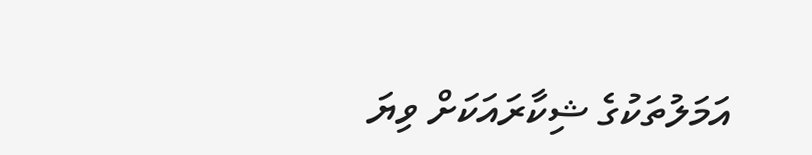އަމަލުތަކުގެ ޝިކާރައަކަށް ވިޔަ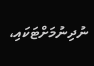ނުދިނުމަށްޓަކައި،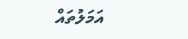އަމަލުތައް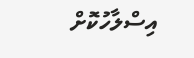އިސްލާހުކޮށް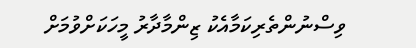ވިސްނުންތެރިކަމާއެކު ޒިންމާދާރު މީހަކަށްވުމަށް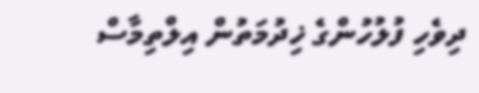ދިވެހި ފުލުހުންގެ ޚިދުމަތުން އިލްތިމާސް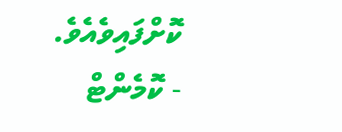ކޮށްފައިވެއެވެ.
- ކޮމެންޓް